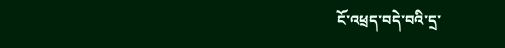ངོ་འཕྲད་བདེ་བའི་དྲ་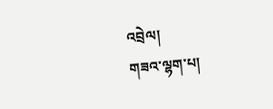འབྲེལ།
གཟའ་ལྷག་པ།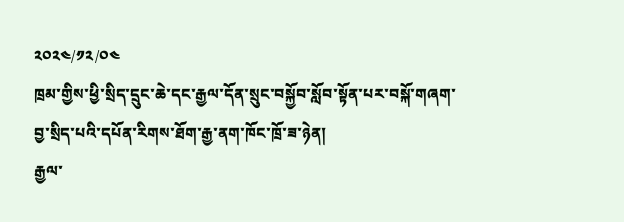༢༠༢༤/༡༢/༠༤
ཁྲམ་གྱིས་ཕྱི་སྲིད་དྲུང་ཆེ་དང་རྒྱལ་དོན་སྲུང་བསྐྱོབ་སློབ་སྟོན་པར་བསྐོ་གཞག་བྱ་སྲིད་པའི་དཔོན་རིགས་ཐོག་རྒྱ་ནག་ཁོང་ཁྲོ་ཟ་ཉེན།
རྒྱལ་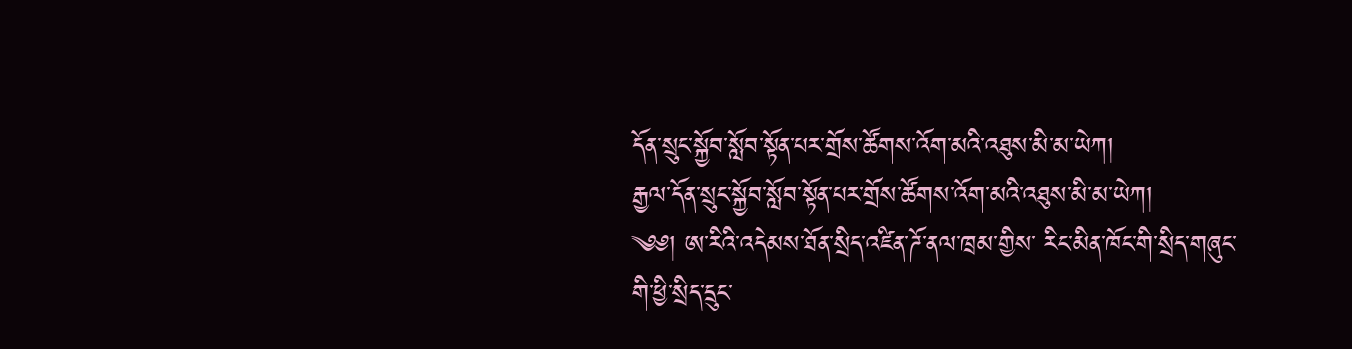དོན་སྲུང་སྐྱོབ་སློབ་སྟོན་པར་གྲོས་ཚོགས་འོག་མའི་འཐུས་མི་མ་ཡེཀ།
རྒྱལ་དོན་སྲུང་སྐྱོབ་སློབ་སྟོན་པར་གྲོས་ཚོགས་འོག་མའི་འཐུས་མི་མ་ཡེཀ།
༄༅། ཨ་རིའི་འདེམས་ཐོན་སྲིད་འཛིན་ཌོ་ནལ་ཁྲམ་གྱིས་ རིང་མིན་ཁོང་གི་སྲིད་གཞུང་གི་ཕྱི་སྲིད་དྲུང་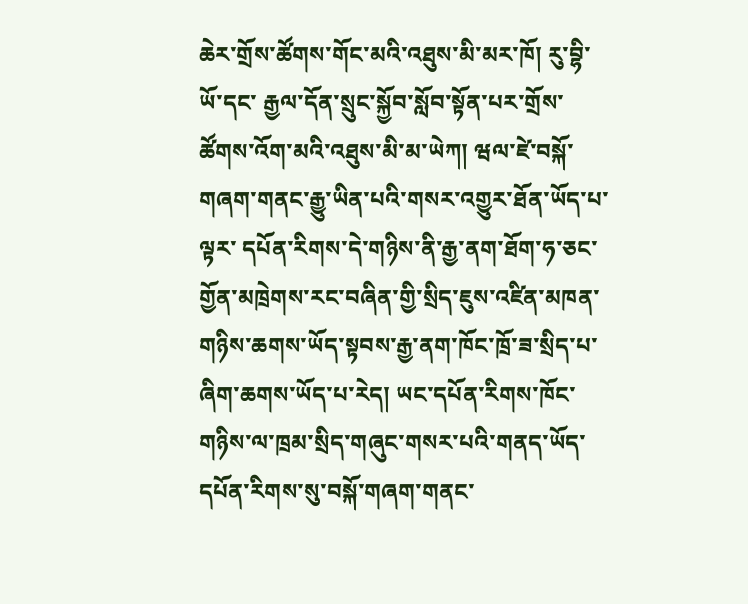ཆེར་གྲོས་ཚོགས་གོང་མའི་འཐུས་མི་མར་ཁོ། རུ་བྷི་ཡོ་དང་ རྒྱལ་དོན་སྲུང་སྐྱོབ་སློབ་སྟོན་པར་གྲོས་ཚོགས་འོག་མའི་འཐུས་མི་མ་ཡེཀ། ཝལ་ཛེ་བསྐོ་གཞག་གནང་རྒྱུ་ཡིན་པའི་གསར་འགྱུར་ཐོན་ཡོད་པ་ལྟར་ དཔོན་རིགས་དེ་གཉིས་ནི་རྒྱ་ནག་ཐོག་ཧ་ཅང་གྱོན་མཁྲེགས་རང་བཞིན་གྱི་སྲིད་ཇུས་འཛིན་མཁན་གཉིས་ཆགས་ཡོད་སྟབས་རྒྱ་ནག་ཁོང་ཁྲོ་ཟ་སྲིད་པ་ཞིག་ཆགས་ཡོད་པ་རེད། ཡང་དཔོན་རིགས་ཁོང་གཉིས་ལ་ཁྲམ་སྲིད་གཞུང་གསར་པའི་གནད་ཡོད་དཔོན་རིགས་སུ་བསྐོ་གཞག་གནང་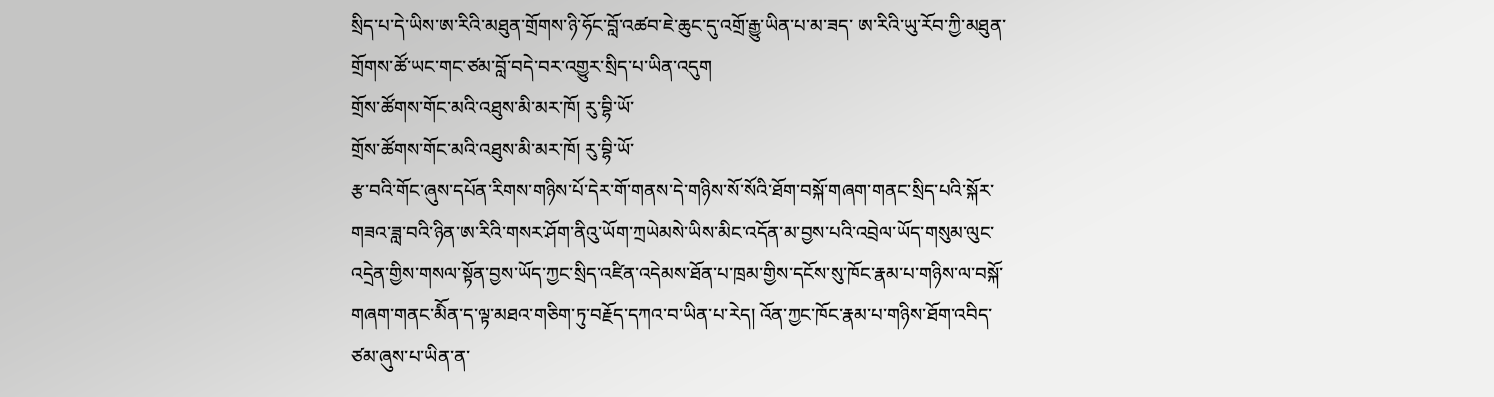སྲིད་པ་དེ་ཡིས་ཨ་རིའི་མཐུན་གྲོགས་ཉི་ཧོང་བློ་འཚབ་ཇེ་ཆུང་དུ་འགྲོ་རྒྱུ་ཡིན་པ་མ་ཟད་ ཨ་རིའི་ཡུ་རོབ་ཀྱི་མཐུན་གྲོགས་ཚོ་ཡང་གང་ཙམ་བློ་བདེ་བར་འགྱུར་སྲིད་པ་ཡིན་འདུག
གྲོས་ཚོགས་གོང་མའི་འཐུས་མི་མར་ཁོ། རུ་བྷི་ཡོ་
གྲོས་ཚོགས་གོང་མའི་འཐུས་མི་མར་ཁོ། རུ་བྷི་ཡོ་
རྩ་བའི་གོང་ཞུས་དཔོན་རིགས་གཉིས་པོ་དེར་གོ་གནས་དེ་གཉིས་སོ་སོའི་ཐོག་བསྐོ་གཞག་གནང་སྲིད་པའི་སྐོར་གཟའ་ཟླ་བའི་ཉིན་ཨ་རིའི་གསར་ཤོག་ནིའུ་ཡོག་ཀྲཡེམསེ་ཡིས་མིང་འདོན་མ་བྱས་པའི་འབྲེལ་ཡོད་གསུམ་ལུང་འདྲེན་གྱིས་གསལ་སྟོན་བྱས་ཡོད་ཀྱང་སྲིད་འཛིན་འདེམས་ཐོན་པ་ཁྲམ་གྱིས་དངོས་སུ་ཁོང་རྣམ་པ་གཉིས་ལ་བསྐོ་གཞག་གནང་མིོན་ད་ལྟ་མཐའ་གཅིག་ཏུ་བརྗོད་དཀའ་བ་ཡིན་པ་རེད། འོན་ཀྱང་ཁོང་རྣམ་པ་གཉིས་ཐོག་འབིད་ཙམ་ཞུས་པ་ཡིན་ན་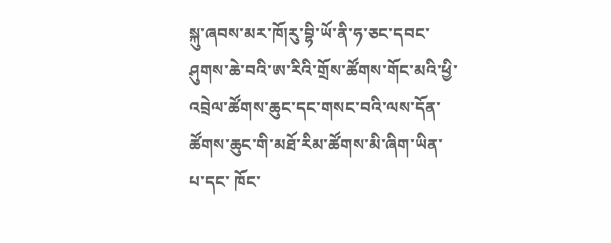སྐུ་ཞབས་མར་ཁོ།རུ་བྷི་ཡོ་ནི་ཧ་ཅང་དབང་ཤུགས་ཆེ་བའི་ཨ་རིའི་གྲོས་ཚོགས་གོང་མའི་ཕྱི་འབྲེལ་ཚོགས་ཆུང་དང་གསང་བའི་ལས་དོན་ཚོགས་ཆུང་གི་མཐོ་རིམ་ཚོགས་མི་ཞིག་ཡིན་པ་དང་ ཁོང་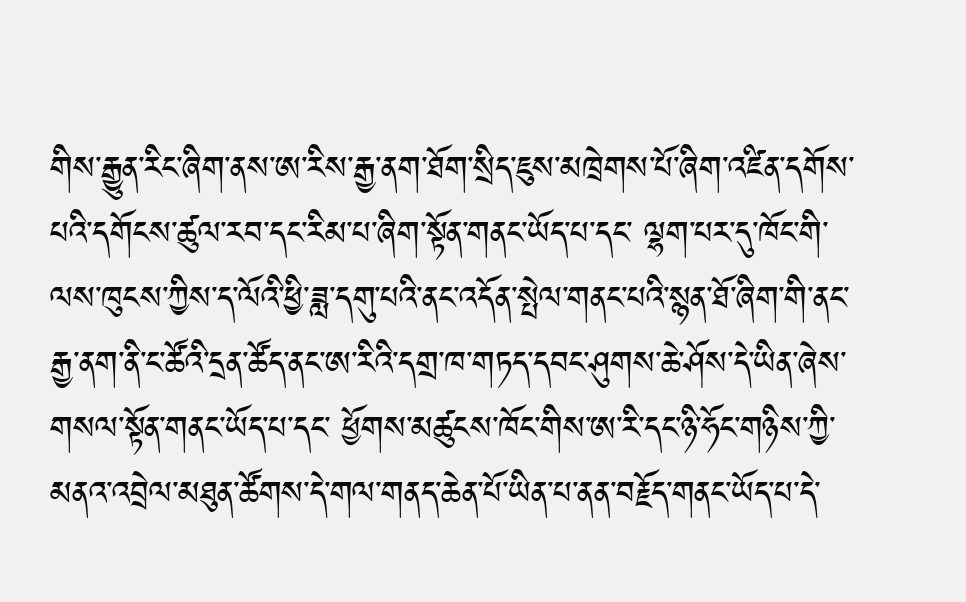གིས་རྒྱུན་རིང་ཞིག་ནས་ཨ་རིས་རྒྱ་ནག་ཐོག་སྲིད་ཇུས་མཁྲེགས་པོ་ཞིག་འཛིན་དགོས་པའི་དགོངས་ཚུལ་རབ་དང་རིམ་པ་ཞིག་སྟོན་གནང་ཡོད་པ་དང་ ལྷག་པར་དུ་ཁོང་གི་ལས་ཁུངས་ཀྱིས་ད་ལོའི་ཕྱི་ཟླ་དགུ་པའི་ནང་འདོན་སྤེལ་གནང་པའི་སྙན་ཐོ་ཞིག་གི་ནང་ རྒྱ་ནག་ནི་ང་ཚོའི་དྲན་ཚོད་ནང་ཨ་རིའི་དགྲ་ཁ་གཏད་དབང་ཤུགས་ཆེ་ཤོས་དེ་ཡིན་ཞེས་གསལ་སྟོན་གནང་ཡོད་པ་དང་ ཕྱོགས་མཚུངས་ཁོང་གིས་ཨ་རི་དང་ཉི་ཧོང་གཉིས་ཀྱི་མནའ་འབྲེལ་མཐུན་ཚོགས་དེ་གལ་གནད་ཆེན་པོ་ཡིན་པ་ནན་བརྗོད་གནང་ཡོད་པ་དེ་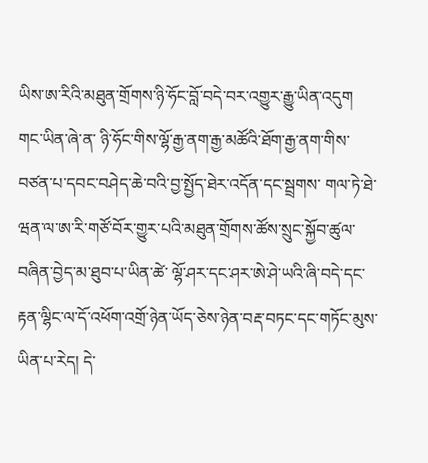ཡིས་ཨ་རིའི་མཐུན་གྲོགས་ཉི་ཧོང་བློ་བདེ་བར་འགྱུར་རྒྱུ་ཡིན་འདུག
གང་ཡིན་ཞེ་ན་ ཉི་ཧོང་གིས་ལྷོ་རྒྱ་ནག་རྒྱ་མཚོའི་ཐོག་རྒྱ་ནག་གིས་བཙན་པ་དབང་བཤེད་ཆེ་བའི་བྱ་སྤྱོད་ཐེར་འདོན་དང་སྦྲགས་ གལ་ཏེ་ཐེ་ཝན་ལ་ཨ་རི་གཙོ་བོར་གྱུར་པའི་མཐུན་གྲོགས་ཚོས་སྲུང་སྐྱོབ་ཚུལ་བཞིན་བྱེད་མ་ཐུབ་པ་ཡིན་ཚེ་ ལྷོ་ཤར་དང་ཤར་ཨེ་ཤེ་ཡའི་ཞི་བདེ་དང་རྟན་ལྷིང་ལ་དོ་འཕོག་འགྲོ་ཉེན་ཡོད་ཅེས་ཉེན་བརྡ་བཏང་དང་གཏོང་མུས་ཡིན་པ་རེད། དེ་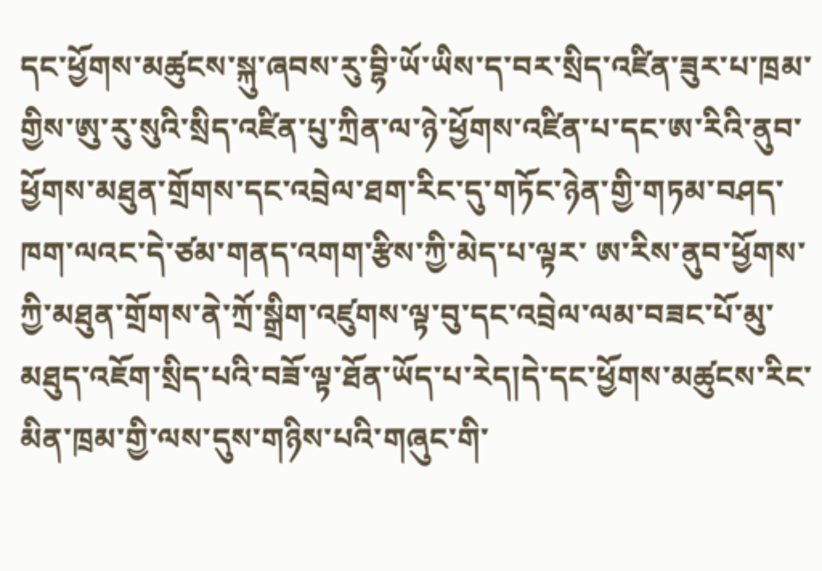དང་ཕྱོགས་མཚུངས་སྐུ་ཞབས་རུ་བྷི་ཡོ་ཡིས་ད་བར་སྲིད་འཛིན་ཟུར་པ་ཁྲམ་གྱིས་ཨུ་རུ་སུའི་སྲིད་འཛིན་པུ་ཀྲིན་ལ་ཉེ་ཕྱོགས་འཛིན་པ་དང་ཨ་རིའི་ནུབ་ཕྱོགས་མཐུན་གྲོགས་དང་འབྲེལ་ཐག་རིང་དུ་གཏོང་ཉེན་གྱི་གཏམ་བཤད་ཁག་ལའང་དེ་ཙམ་གནད་འགག་རྩིས་ཀྱི་མེད་པ་ལྟར་ ཨ་རིས་ནུབ་ཕྱོགས་ཀྱི་མཐུན་གྲོགས་ནེ་ཀྲོ་སྒྲིག་འཛུགས་ལྟ་བུ་དང་འབྲེལ་ལམ་བཟང་པོ་མུ་མཐུད་འཇོག་སྲིད་པའི་བཟོ་ལྟ་ཐོན་ཡོད་པ་རེད།དེ་དང་ཕྱོགས་མཚུངས་རིང་མིན་ཁྲམ་གྱི་ལས་དུས་གཉིས་པའི་གཞུང་གི་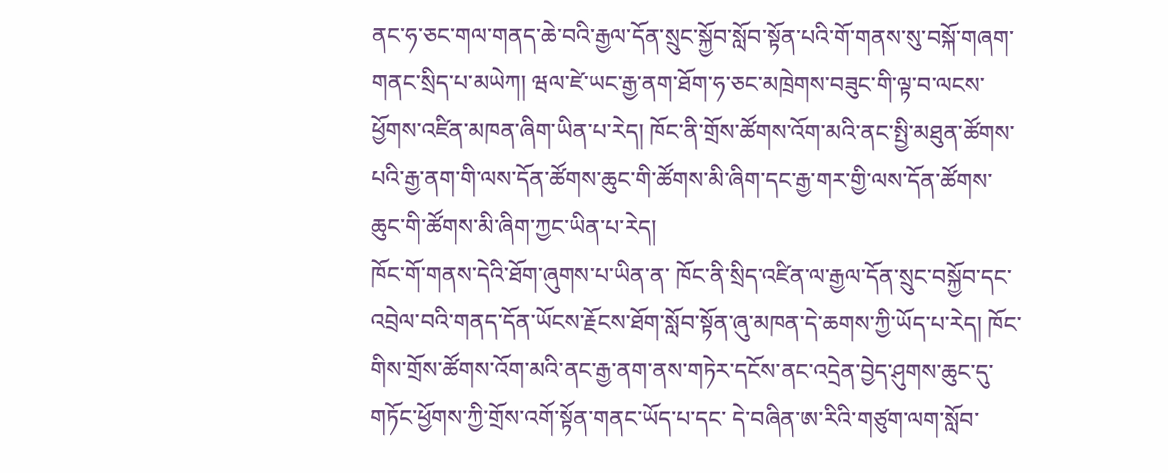ནང་ཧ་ཅང་གལ་གནད་ཆེ་བའི་རྒྱལ་དོན་སྲུང་སྐྱོབ་སློབ་སྟོན་པའི་གོ་གནས་སུ་བསྐོ་གཞག་གནང་སྲིད་པ་མཡེཀ། ཝལ་ཛེ་ཡང་རྒྱ་ནག་ཐོག་ཧ་ཅང་མཁྲེགས་བཟུང་གི་ལྟ་བ་ལངས་ཕྱོགས་འཛིན་མཁན་ཞིག་ཡིན་པ་རེད། ཁོང་ནི་གྲོས་ཚོགས་འོག་མའི་ནང་སྤྱི་མཐུན་ཚོགས་པའི་རྒྱ་ནག་གི་ལས་དོན་ཚོགས་ཆུང་གི་ཚོགས་མི་ཞིག་དང་རྒྱ་གར་གྱི་ལས་དོན་ཚོགས་ཆུང་གི་ཚོགས་མི་ཞིག་ཀྱང་ཡིན་པ་རེད།
ཁོང་གོ་གནས་དེའི་ཐོག་ཞུགས་པ་ཡིན་ན་ ཁོང་ནི་སྲིད་འཛིན་ལ་རྒྱལ་དོན་སྲུང་བསྐྱོབ་དང་འབྲེལ་བའི་གནད་དོན་ཡོངས་རྗོངས་ཐོག་སློབ་སྟོན་ཞུ་མཁན་དེ་ཆགས་ཀྱི་ཡོད་པ་རེད། ཁོང་གིས་གྲོས་ཚོགས་འོག་མའི་ནང་རྒྱ་ནག་ནས་གཏེར་དངོས་ནང་འདྲེན་བྱེད་ཤུགས་ཆུང་དུ་གཏོང་ཕྱོགས་ཀྱི་གྲོས་འགོ་སྟོན་གནང་ཡོད་པ་དང་ དེ་བཞིན་ཨ་རིའི་གཙུག་ལག་སློབ་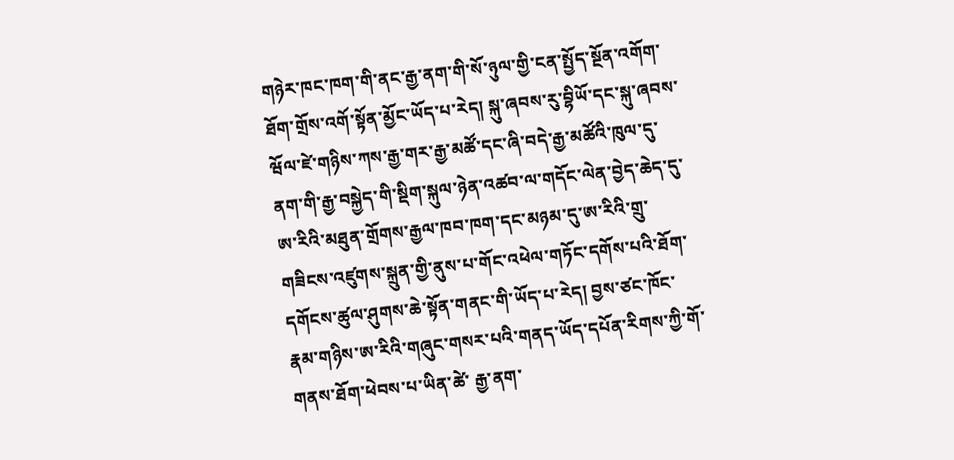གཉེར་ཁང་ཁག་གི་ནང་རྒྱ་ནག་གི་སོ་ཉུལ་གྱི་ངན་སྤྱོད་སྔོན་འགོག་ཐོག་གྲོས་འགོ་སྟོན་མྱོང་ཡོད་པ་རེད། སྐུ་ཞབས་རུ་བྷིཡོ་དང་སྐུ་ཞབས་ཝོལ་ཛེ་གཉིས་ཀས་རྒྱ་གར་རྒྱ་མཚོ་དང་ཞི་བདེ་རྒྱ་མཚོའི་ཁུལ་དུ་ནག་གི་རྒྱ་བསྐྱེད་གི་སྡིག་སྐུལ་ཉེན་འཚབ་ལ་གདོང་ལེན་བྱེད་ཆེད་དུ་ཨ་རིའི་མཐུན་གྲོགས་རྒྱལ་ཁབ་ཁག་དང་མཉམ་དུ་ཨ་རིའི་གྲུ་གཟིངས་འཛུགས་སྐྲུན་གྱི་ནུས་པ་གོང་འཕེལ་གཏོང་དགོས་པའི་ཐོག་དགོངས་ཚུལ་ཤུགས་ཆེ་སྟོན་གནང་གི་ཡོད་པ་རེད། བྱས་ཙང་ཁོང་རྣམ་གཉིས་ཨ་རིའི་གཞུང་གསར་པའི་གནད་ཡོད་དཔོན་རིགས་ཀྱི་གོ་གནས་ཐོག་ཕེབས་པ་ཡིན་ཚེ་ རྒྱ་ནག་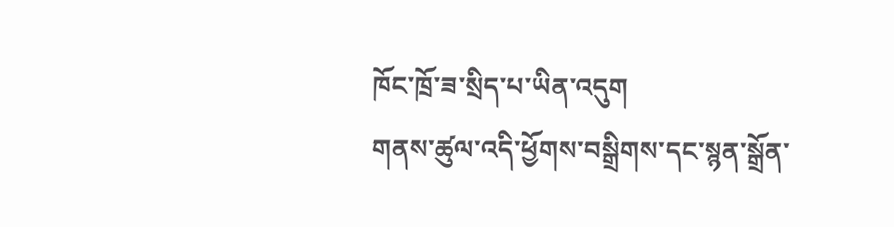ཁོང་ཁྲོ་ཟ་སྲིད་པ་ཡིན་འདུག
གནས་ཚུལ་འདི་ཕྱོགས་བསྒྲིགས་དང་སྙན་སྒྲོན་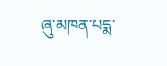ཞུ་མཁན་པདྨ་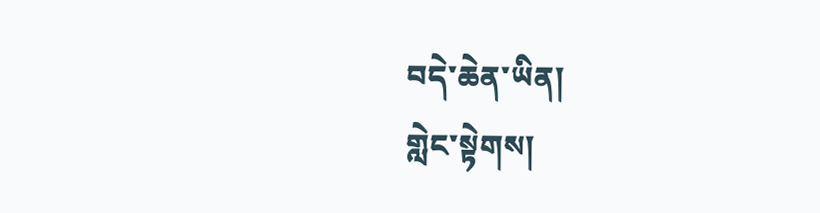བདེ་ཆེན་ཡིན།
གླེང་སྟེགས།